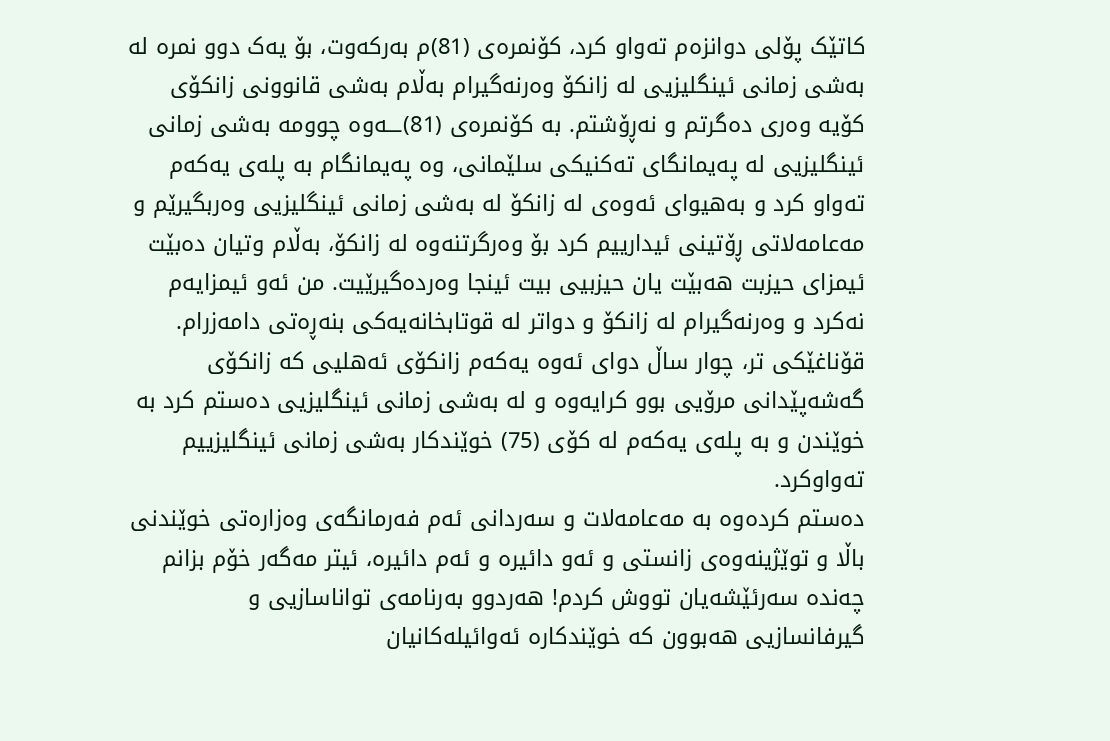کاتێک پۆلی دوانزەم تەواو کرد، کۆنمرەی (81)م بەرکەوت، بۆ یەک دوو نمرە لە بەشی زمانی ئینگلیزیی لە زانکۆ وەرنەگیرام بەڵام بەشی قانوونی زانکۆی کۆیە وەری دەگرتم و نەڕۆشتم. بە کۆنمرەی (81)ـــەوە چوومە بەشی زمانی ئینگلیزیی لە پەیمانگای تەکنیکی سلێمانی، وە پەیمانگام بە پلەی یەکەم تەواو کرد و بەهیوای ئەوەی لە زانکۆ لە بەشی زمانی ئینگلیزیی وەربگیرێم و مەعامەلاتی ڕۆتینی ئیدارییم کرد بۆ وەرگرتنەوە لە زانکۆ، بەڵام وتیان دەبێت ئیمزای حیزبت هەبێت یان حیزبیی بیت ئینجا وەردەگیرێیت. من ئەو ئیمزایەم نەکرد و وەرنەگیرام لە زانکۆ و دواتر لە قوتابخانەیەکی بنەڕەتی دامەزرام.
قۆناغێکی تر، چوار ساڵ دوای ئەوە یەکەم زانکۆی ئەهلیی کە زانکۆی گەشەپێدانی مرۆیی بوو کرایەوە و لە بەشی زمانی ئینگلیزیی دەستم کرد بە خوێندن و بە پلەی یەکەم لە کۆی (75) خوێندکار بەشی زمانی ئینگلیزییم تەواوکرد.
دەستم کردەوە بە مەعامەلات و سەردانی ئەم فەرمانگەی وەزارەتی خوێندنی باڵا و توێژینەوەی زانستی و ئەو دائیرە و ئەم دائیرە، ئیتر مەگەر خۆم بزانم چەندە سەرئێشەیان تووش کردم! هەردوو بەرنامەی تواناسازیی و گیرفانسازیی هەبوون کە خوێندکارە ئەوائیلەکانیان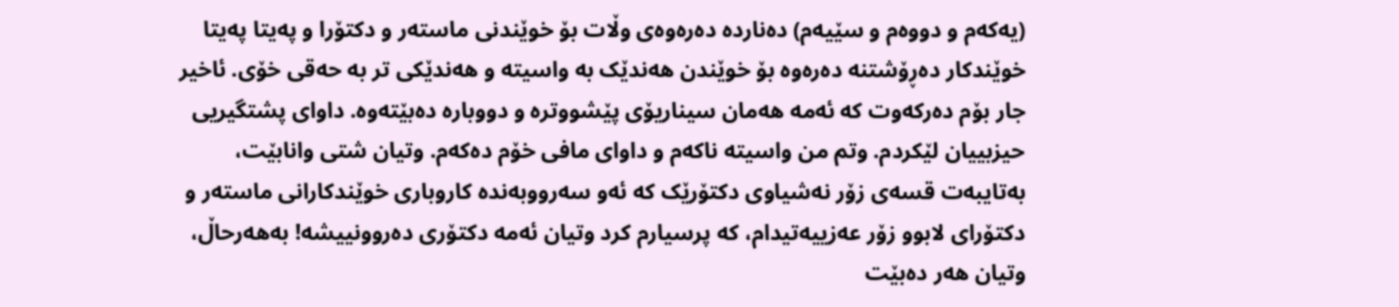(یەکەم و دووەم و سێیەم) دەناردە دەرەوەی وڵات بۆ خوێندنی ماستەر و دکتۆرا و پەیتا پەیتا خوێندکار دەڕۆشتنە دەرەوە بۆ خوێندن هەندێک بە واسیتە و هەندێکی تر بە حەقی خۆی. ئاخیر جار بۆم دەرکەوت کە ئەمە هەمان سیناریۆی پێشووترە و دووبارە دەبێتەوە. داوای پشتگیریی حیزبییان لێکردم. وتم من واسیتە ناکەم و داوای مافی خۆم دەکەم. وتیان شتی وانابێت، بەتایبەت قسەی زۆر نەشیاوی دکتۆرێک کە ئەو سەرووبەندە کاروباری خوێندکارانی ماستەر و دکتۆرای لابوو زۆر عەزییەتیدام، کە پرسیارم کرد وتیان ئەمە دکتۆری دەروونییشە! بەهەرحاڵ، وتیان هەر دەبێت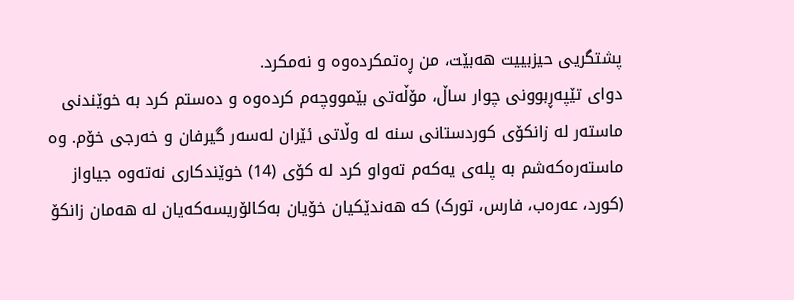پشتگریی حیزبییت هەبێت، من ڕەتمکردەوە و نەمکرد.
دوای تێپەڕبوونی چوار ساڵ، مۆڵەتی بێمووچەم کردەوە و دەستم کرد بە خوێندنی ماستەر لە زانکۆی کوردستانی سنە لە وڵاتی ئێران لەسەر گیرفان و خەرجی خۆم. وە ماستەرەکەشم بە پلەی یەکەم تەواو کرد لە کۆی (14) خوێندکاری نەتەوە جیاواز (کورد، عەرەب، فارس، تورک) کە هەندێکیان خۆیان بەکالۆریسەکەیان لە هەمان زانکۆ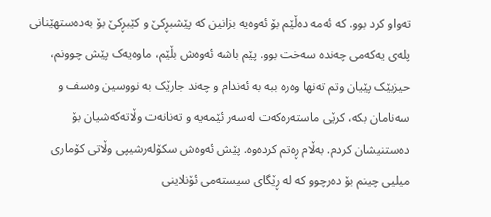تەواو کرد بوو. کە ئەمە دەڵێم بۆ ئەوەیە بزانین کە پێشبڕکێ و کێبڕکێ بۆ بەدەستهێنانی پلەی یەکەمی چەندە سەخت بوو. پێم باشە ئەوەش بڵێم، ماوەیەک پێش چوونم، حیزبێک پێیان وتم تەنها وەرە ببە بە ئەندام و چەند جارێک بە نووسین وەسف و سەنامان بکە، کرێی ماستەرەکەت لەسەر ئێمەیە و تەنانەت وڵاتەکەشیان بۆ دەستنیشان کردم. بەڵام ڕەتم کردەوە. پێش ئەوەش سکۆلەرشیپی وڵاتی کۆماری میلیی چینم بۆ دەرچوو کە لە ڕێگای سیستەمی ئۆنلاینی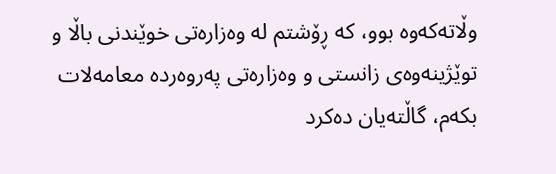وڵاتەکەوە بوو، کە ڕۆشتم لە وەزارەتی خوێندنی باڵا و توێژینەوەی زانستی و وەزارەتی پەروەردە معامەلات بکەم، گاڵتەیان دەکرد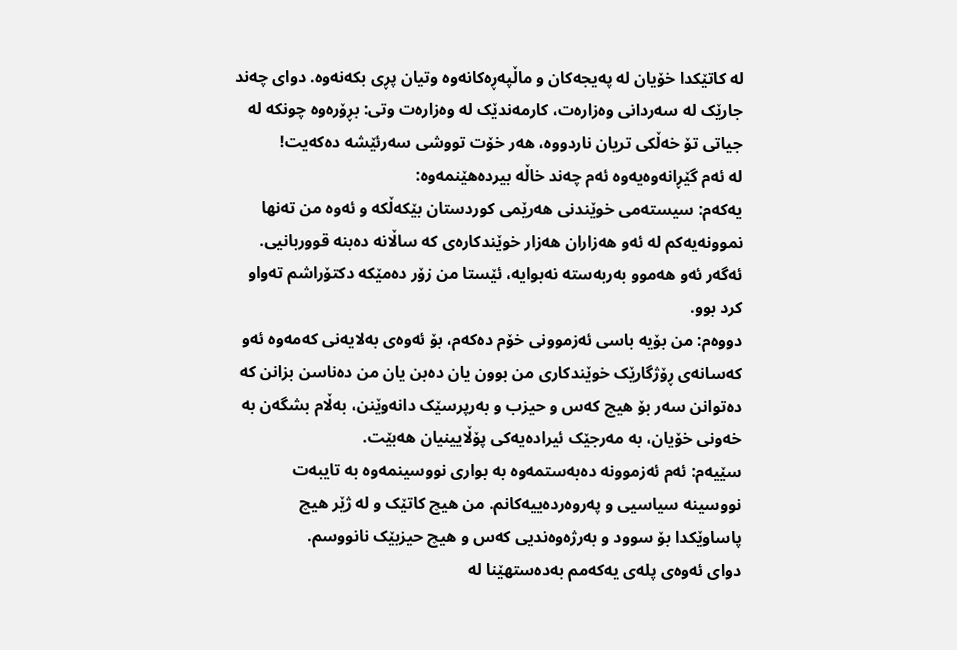لە کاتێکدا خۆیان لە پەیجەکان و ماڵپەڕەکانەوە وتیان پڕی بکەنەوە. دوای چەند جارێک لە سەردانی وەزارەت، کارمەندێک لە وەزارەت وتی: بڕۆرەوە چونکە لە جیاتی تۆ خەڵکی تریان ناردووە، هەر خۆت تووشی سەرئێشە دەکەیت!
لە ئەم گێڕانەوەیەوە ئەم چەند خاڵە بیردەهێنمەوە:
یەکەم: سیستەمی خوێندنی هەرێمی کوردستان بێکەڵکە و ئەوە من تەنها نموونەیەکم لە ئەو هەزاران هەزار خوێندکارەی کە ساڵانە دەبنە قووربانیی. ئەگەر ئەو هەموو بەربەستە نەبوایە، ئێستا من زۆر دەمێکە دکتۆراشم تەواو کرد بوو.
دووەم: من بۆیە باسی ئەزموونی خۆم دەکەم، بۆ ئەوەی بەلایەنی کەمەوە ئەو کەسانەی ڕۆژگارێک خوێندکاری من بوون یان دەبن یان من دەناسن بزانن کە دەتوانن سەر بۆ هیچ کەس و حیزب و بەرپرسێک دانەوێنن، بەڵام بشگەن بە خەونی خۆیان، بە مەرجێک ئیرادەیەکی پۆڵایینیان هەبێت.
سێیەم: ئەم ئەزموونە دەبەستمەوە بە بواری نووسینمەوە بە تایبەت نووسینە سیاسیی و پەروەردەییەکانم. من هیچ کاتێک و لە ژێر هیچ پاساوێکدا بۆ سوود و بەرژەوەندیی کەس و هیچ حیزبێک نانووسم.
دوای ئەوەی پلەی یەکەمم بەدەستهێنا لە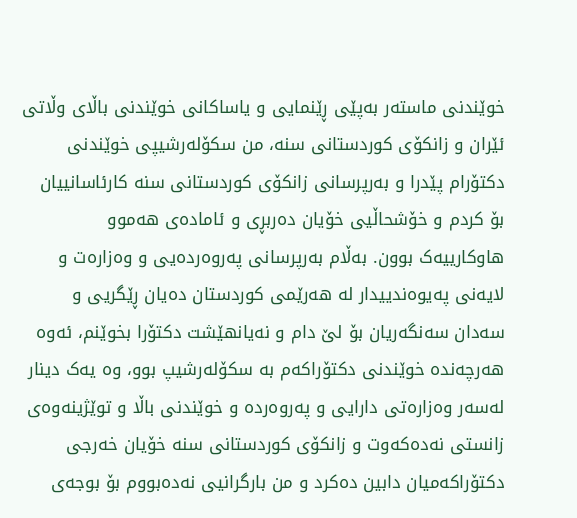خوێندنی ماستەر بەپێی ڕێنمایی و یاساکانی خوێندنی باڵای وڵاتی ئێران و زانکۆی کوردستانی سنە، من سکۆلەرشیپی خوێندنی دکتۆرام پێدرا و بەرپرسانی زانکۆی کوردستانی سنە کارئاسانییان بۆ کردم و خۆشحاڵیی خۆیان دەربڕی و ئامادەی هەموو هاوکارییەک بوون. بەڵام بەرپرسانی پەروەردەیی و وەزارەت و لایەنی پەیوەندییدار لە هەرێمی کوردستان دەیان ڕێگریی و سەدان سەنگەریان بۆ لێ دام و نەیانهێشت دکتۆرا بخوێنم، ئەوە هەرچەندە خوێندنی دکتۆراکەم بە سکۆلەرشیپ بوو، وە یەک دینار لەسەر وەزارەتی دارایی و پەروەردە و خوێندنی باڵا و توێژینەوەی زانستی نەدەکەوت و زانکۆی کوردستانی سنە خۆیان خەرجی دکتۆراکەمیان دابین دەکرد و من بارگرانیی نەدەبووم بۆ بوجەی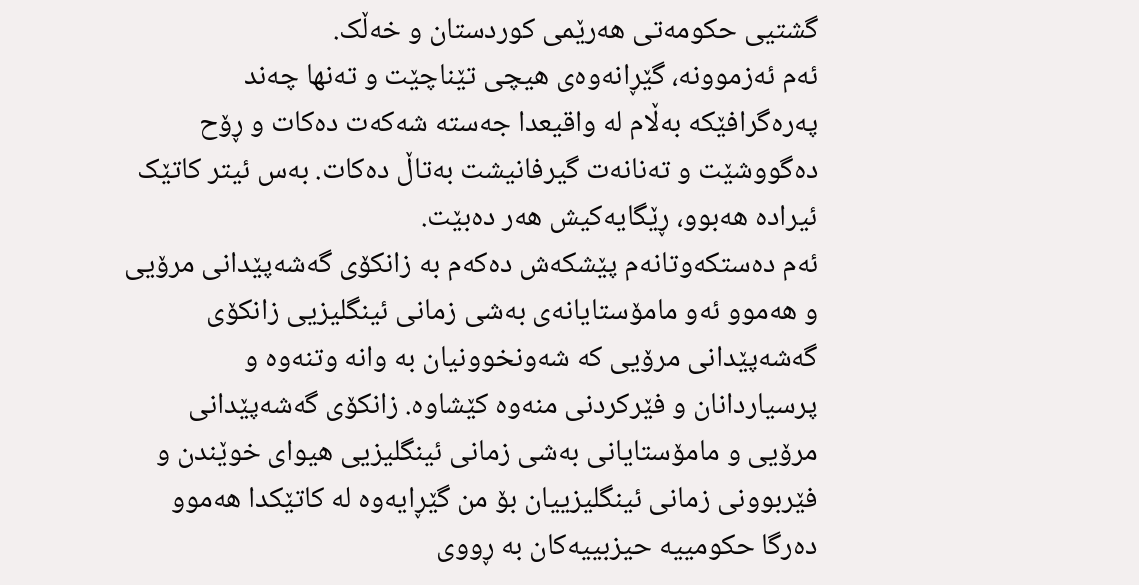گشتیی حکومەتی هەرێمی کوردستان و خەڵک.
ئەم ئەزموونە، گێڕانەوەی هیچی تێناچێت و تەنها چەند پەرەگرافێکە بەڵام لە واقیعدا جەستە شەکەت دەکات و ڕۆح دەگووشێت و تەنانەت گیرفانیشت بەتاڵ دەکات. بەس ئیتر کاتێک ئیرادە هەبوو، ڕێگایەکیش هەر دەبێت.
ئەم دەستکەوتانەم پێشکەش دەکەم بە زانکۆی گەشەپێدانی مرۆیی و هەموو ئەو مامۆستایانەی بەشی زمانی ئینگلیزیی زانکۆی گەشەپێدانی مرۆیی کە شەونخوونیان بە وانە وتنەوە و پرسیاردانان و فێرکردنی منەوە کێشاوە. زانکۆی گەشەپێدانی مرۆیی و مامۆستایانی بەشی زمانی ئینگلیزیی هیوای خوێندن و فێربوونی زمانی ئینگلیزییان بۆ من گێڕایەوە لە کاتێکدا هەموو دەرگا حکومییە حیزبییەکان بە ڕووی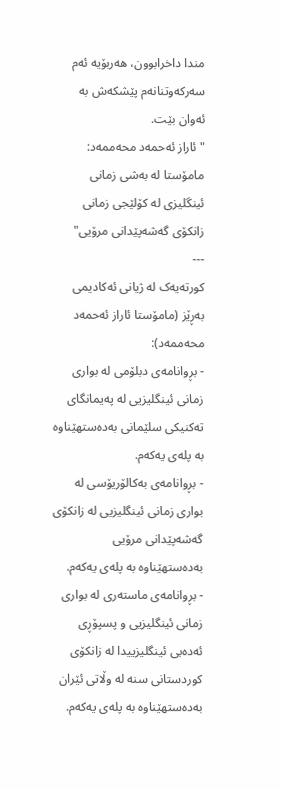مندا داخرابوون، هەربۆیە ئەم سەرکەوتنانەم پێشکەش بە ئەوان بێت.
"ئاراز ئەحمەد محەممەد: مامۆستا لە بەشی زمانی ئینگلیزی لە کۆلێجی زمانی زانکۆی گەشەپێدانی مرۆیی"
---
کورتەیەک لە ژیانی ئەکادیمی بەڕێز (مامۆستا ئاراز ئەحمەد محەممەد):
- بڕوانامەی دبلۆمی لە بواری زمانی ئینگلیزیی لە پەیمانگای تەکنیکی سلێمانی بەدەستهێناوە بە پلەی یەکەم.
- بڕوانامەی بەکالۆریۆسی لە بواری زمانی ئینگلیزیی لە زانکۆی گەشەپێدانی مرۆیی بەدەستهێناوە بە پلەی یەکەم.
- بڕوانامەی ماستەری لە بواری زمانی ئینگلیزیی و پسپۆڕی ئەدەبی ئینگلیزییدا لە زانکۆی کوردستانی سنە لە وڵاتی ئێران بەدەستهێناوە بە پلەی یەکەم.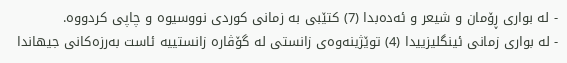- لە بواری ڕۆمان و شیعر و ئەدەبدا (7) کتێبی بە زمانی کوردی نووسیوە و چاپی کردووە.
- لە بواری زمانی ئینگلیزییدا (4) توێژینەوەی زانستی لە گۆڤارە زانستییە ئاست بەرزەکانی جیهاندا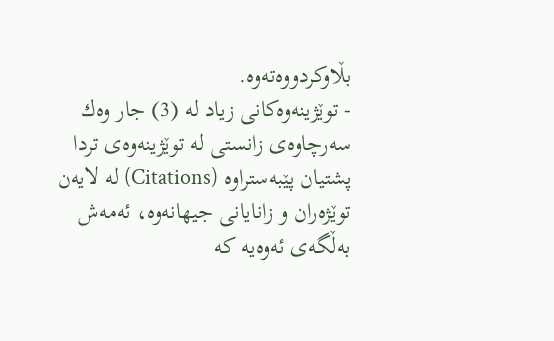بڵاوکردووەتەوە.
- توێژینەوەکانی زیاد لە (3) جار وەك سەرچاوەی زانستی لە توێژینەوەی تردا پشتیان پێبەستراوە (Citations) لە لایەن توێژەران و زانایانی جیهانەوە، ئەمەش بەڵگەی ئەوەیە کە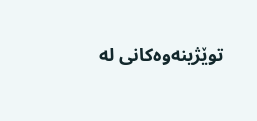توێژینەوەکانی لە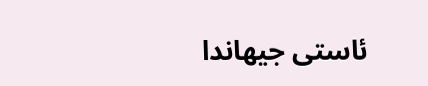ئاستی جیهاندا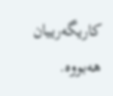کاریگەرییان هەبووە.